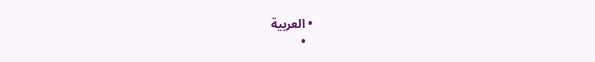• العربية
  •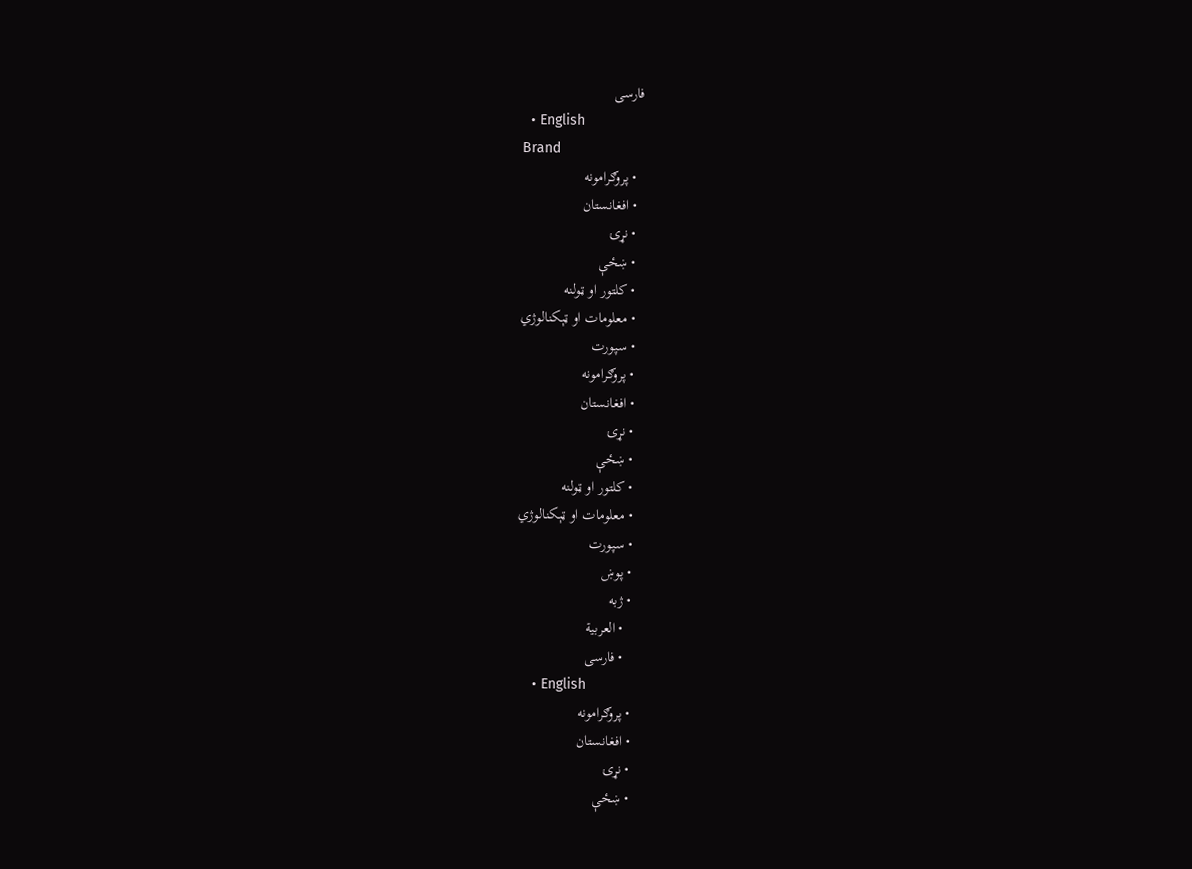فارسی
  • English
Brand
  • پروګرامونه
  • افغانستان
  • نړۍ
  • ښځې
  • کلتور او ټولنه
  • معلومات او ټېکنالوژي
  • سپورت
  • پروګرامونه
  • افغانستان
  • نړۍ
  • ښځې
  • کلتور او ټولنه
  • معلومات او ټېکنالوژي
  • سپورت
  • پوښ
  • ژبه
    • العربية
    • فارسی
    • English
  • پروګرامونه
  • افغانستان
  • نړۍ
  • ښځې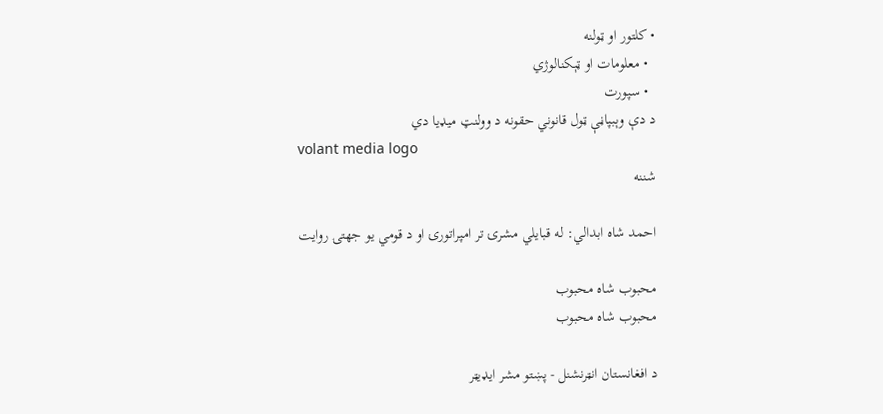• کلتور او ټولنه
  • معلومات او ټېکنالوژي
  • سپورت
د دې وېبپاڼې ټول قانوني حقونه د وولنټ میډیا دي
volant media logo
شننه

احمد شاه ابدالي: له قبایلي مشرۍ تر امپراتورۍ او د قومي یو جهتۍ روایت

محبوب‌ شاه محبوب
محبوب‌ شاه محبوب

د افغانستان انټرنشنل - پښتو مشر ایډیټر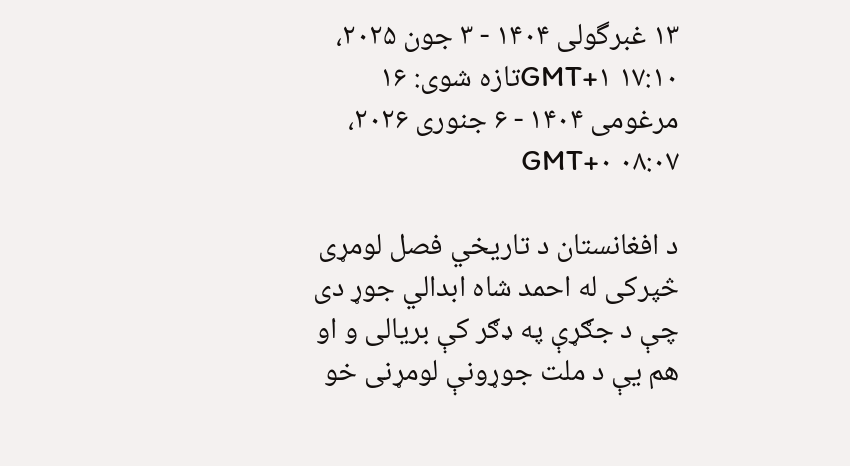۱۳ غبرگولی ۱۴۰۴ - ۳ جون ۲۰۲۵، ۱۷:۱۰ GMT+۱تازه شوی: ۱۶ مرغومی ۱۴۰۴ - ۶ جنوری ۲۰۲۶، ۰۸:۰۷ GMT+۰

د افغانستان د تاریخي فصل لومړی څپرکی له احمد شاه ابدالي جوړ دی چې د جګړې په ډګر کې بریالی و او هم یې د ملت جوړونې لومړنی خو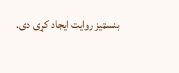بنسټیز روایت ایجاد کړی دی.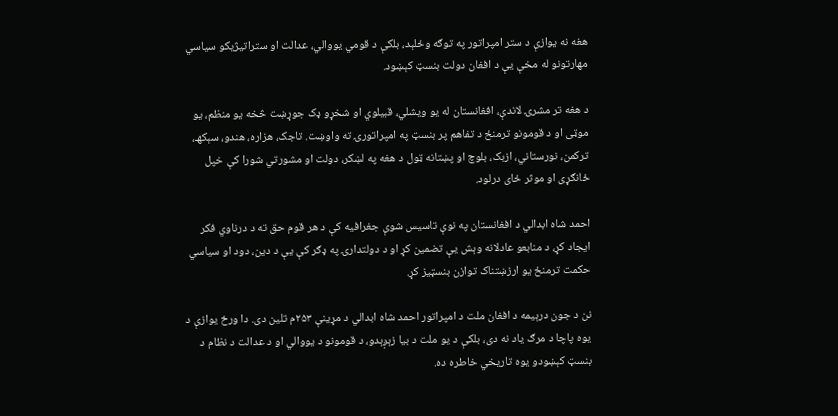هغه نه یوازې د ستر امپراتور په توګه وځلېد، بلکې د قومي یووالي، عدالت او ستراتیژیکو سیاسي مهارتونو له مخې یې د افغان دولت بنسټ کېښود.

د هغه تر مشرۍ لاندې، افغانستان له یو ویشلي، قبیلوي او شخړو ډک جوړښت څخه یو منظم، یو موټی او د قومونو ترمنځ د تفاهم پر بنسټ په امپراتورۍ ته واوښت. تاجک، هزاره، هندو، سېکهـ، ترکمن، نورستاني، ازبک، بلوچ او پښتانه ټول د هغه په لښکر، دولت او مشورتي شورا کې خپل ځانګړی او موثر ځای درلود.

احمد شاه ابدالي د افغانستان په نوې تاسیس شوې جغرافیه کې د هر قوم حق ته د درناوي فکر ایجاد کړ، د منابعو عادلانه وېش یې تضمین کړ او د دولتدارۍ په ډګر کې یې د دین، دود او سیاسي حکمت ترمنځ یو ارزښتناک توازن بنسټیز کړ.

نن د جون درېیمه د افغان ملت د امپراتور احمد شاه ابدالي د مړینې ۲۵۳م تلین دی. دا ورځ یوازې د یوه پاچا د مرګ یاد نه دی، بلکې د یو ملت د بیا زېږېدو، د قومونو د یووالي او د عدالت د نظام د بنسټ کېښودو یوه تاریخي خاطره ده.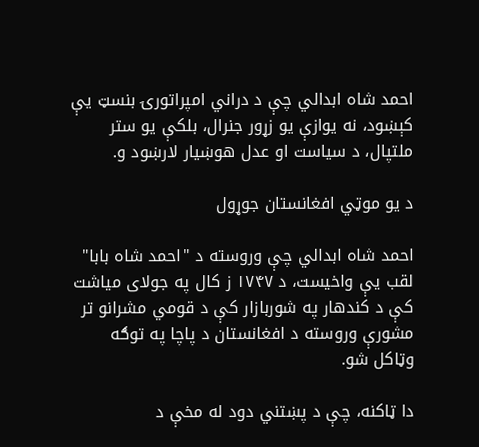احمد شاه ابدالي چې د دراني امپراتورۍ بنسټ یې کېښود، نه یوازې یو زړور جنرال، بلکې یو ستر ملتپال، د سیاست او عدل هوښیار لارښود و.

د یو موټي افغانستان جوړول

احمد شاه ابدالي چې وروسته د "احمد شاه بابا" لقب یې واخیست، د ۱۷۴۷ ز کال په جولای میاشت کې د کندهار په شوربازار کې د قومي مشرانو تر مشورې وروسته د افغانستان د پاچا په توګه وټاکل شو.

دا ټاکنه، چې د پښتني دود له مخې د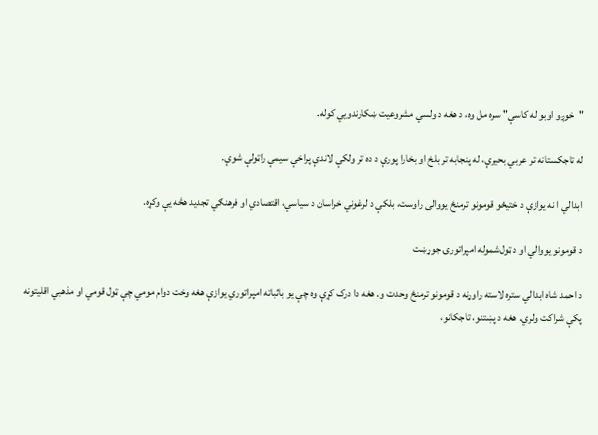"خوږو اوبو له کاسې" سره مل وه، د هغه د ولسي مشروعیت ښکارندویي کوله.

له تاجکستانه تر عربي بحیرې، له پنجابه تر بلخ او بخارا پورې د ده تر ولکې لاندې پراخې سیمې راټولې شوې.

ابدالي ا نه یوازې د ختیځو قومونو ترمنځ یووالی راوست، بلکې د لرغوني خراسان د سیاسي، اقتصادي او فرهنګي تجدید هڅه یې وکړه.

د قومونو یووالي او د ټول‌شموله امپراتورۍ جوړښت

د احمد شاه ابدالي ستره لاسته راوړنه د قومونو ترمنځ وحدت و. هغه دا درک کړې وه چې یو باثباته امپراتوري یوازې هغه وخت دوام مومي چې ټول قومي او مذهبي اقلیتونه پکې شراکت ولري. هغه د پښتنو، تاجکانو،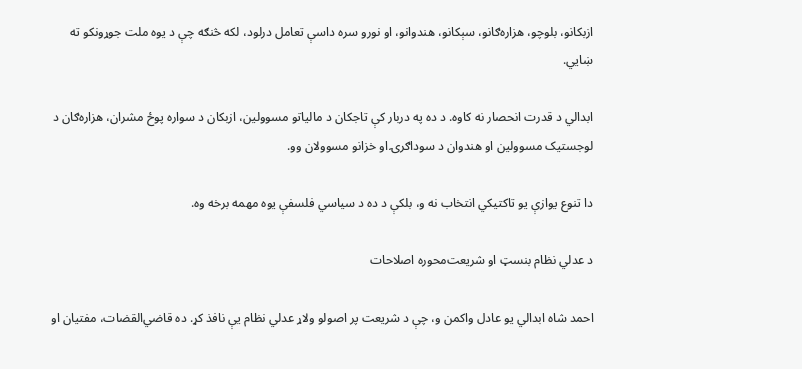ازبکانو، بلوچو، هزاره‌ګانو، سېکانو، هندوانو، او نورو سره داسې تعامل درلود، لکه څنګه چې د یوه ملت جوړونکو ته ښایي.

ابدالي د قدرت انحصار نه کاوه. د ده په دربار کې تاجکان د مالیاتو مسوولین، ازبکان د سواره پوځ مشران، هزاره‌ګان د لوجستیک مسوولین او هندوان د سوداګرۍ او خزانو مسوولان وو.

دا تنوع یوازې یو تاکتیکي انتخاب نه و، بلکې د ده د سیاسي فلسفې یوه مهمه برخه وه.

د عدلي نظام بنسټ او شریعت‌محوره اصلاحات

احمد شاه ابدالي یو عادل واکمن و، چې د شریعت پر اصولو ولاړ عدلي نظام یې نافذ کړ. ده قاضي‌القضات، مفتیان او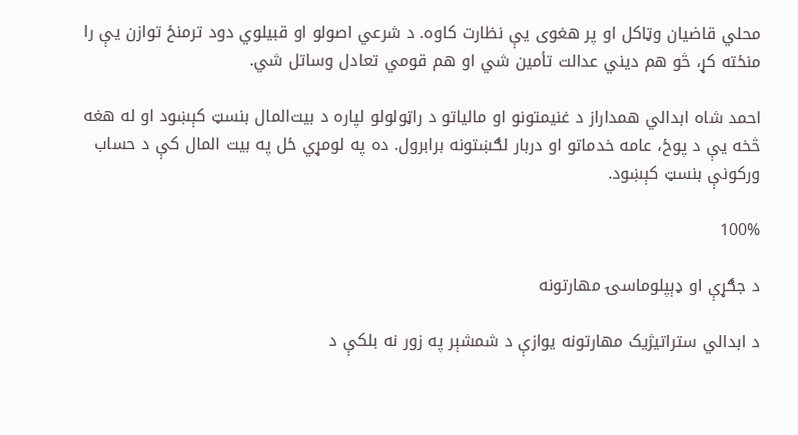محلي قاضیان وټاکل او پر هغوی یې نظارت کاوه. د شرعي اصولو او قبیلوي دود ترمنځ توازن یې را منځته کړ، څو هم دیني عدالت تأمین شي او هم قومي تعادل وساتل شي.

احمد شاه ابدالي همداراز د غنیمتونو او مالیاتو د راټولولو لپاره د بیت‌المال بنسټ کېښود او له هغه څخه یې د پوځ، عامه خدماتو او دربار لګښتونه برابرول. ده په لومړي ځل په بیت المال کې د حساب ورکونې بنسټ کېښود.

100%

د جګړې او ډېپلوماسۍ مهارتونه

د ابدالي ستراتیژیک مهارتونه یوازې د شمشېر په زور نه بلکې د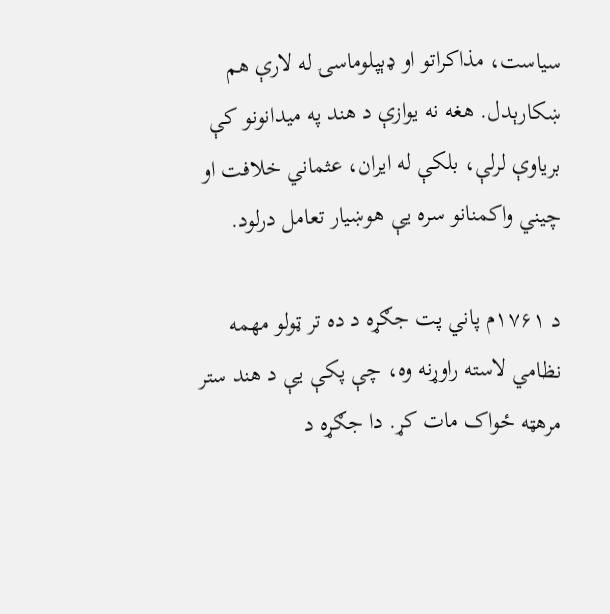سیاست، مذاکراتو او ډېپلوماسۍ له لارې هم ښکارېدل. هغه نه یوازې د هند په میدانونو کې بریاوې لرلې، بلکې له ایران، عثماني خلافت او چیني واکمنانو سره یې هوښیار تعامل درلود.

د ۱۷۶۱م پاني پت جګړه د ده تر ټولو مهمه نظامي لاسته راوړنه وه، چې پکې یې د هند ستر مرهټه ځواک مات کړ. دا جګړه د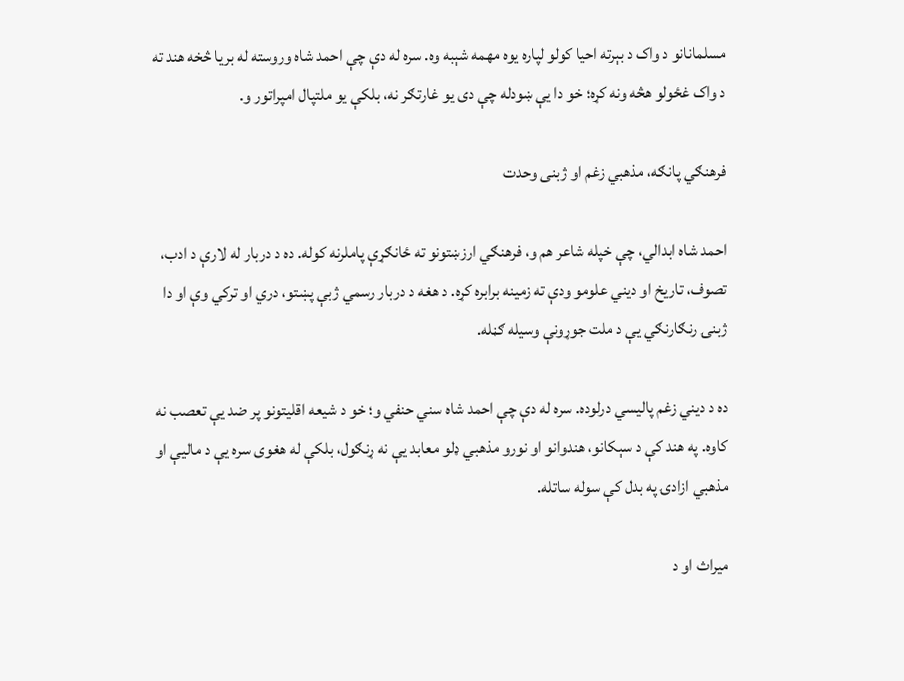مسلمانانو د واک د بېرته احیا کولو لپاره یوه مهمه شېبه وه. سره له دې چې احمد شاه وروسته له بریا څخه هند ته د واک غځولو هڅه ونه کړه؛ خو دا یې ښودله چې دی یو غارتګر نه، بلکې یو ملتپال امپراتور و.

فرهنګي پانګه، مذهبي زغم او ژبنی وحدت

احمد شاه ابدالي، چې خپله شاعر هم و، فرهنګي ارزښتونو ته ځانګړې پاملرنه کوله. ده د دربار له لارې د ادب، تصوف، تاریخ او دیني علومو ودې ته زمینه برابره کړه. د هغه د دربار رسمي ژبې پښتو، دري او ترکي وې او دا ژبنۍ رنګارنګي یې د ملت جوړونې وسیله ګڼله.

ده د دیني زغم پالیسي درلوده. سره له دې چې احمد شاه سني حنفي و؛ خو د شیعه اقلیتونو پر ضد یې تعصب نه کاوه. په هند کې د سېکانو، هندوانو او نورو مذهبي ډلو معابد یې نه ړنګول، بلکې له هغوی سره یې د مالیې او مذهبي ازادۍ په بدل کې سوله ساتله.

میراث او د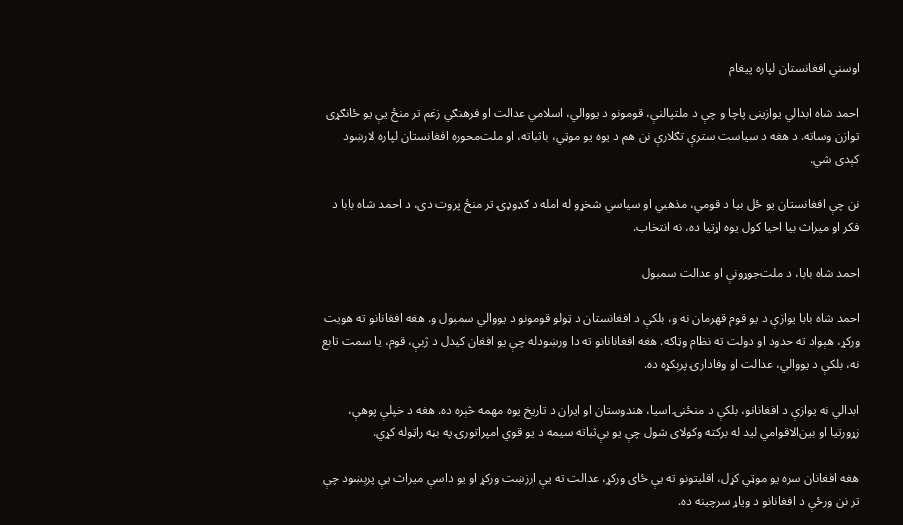اوسني افغانستان لپاره پیغام

احمد شاه ابدالي یوازینی پاچا و چې د ملتپالنې، قومونو د یووالي، اسلامي عدالت او فرهنګي زغم تر منځ یې یو ځانګړی توازن وساته. د هغه د سیاست سترې تګلارې نن هم د یوه یو موټي، باثباته، او ملت‌محوره افغانستان لپاره لارښود کېدی شي.

نن چې افغانستان یو ځل بیا د قومي، مذهبي او سیاسي شخړو له امله د ګډوډۍ تر منځ پروت دی، د احمد شاه بابا د فکر او میراث بیا احیا کول یوه اړتیا ده، نه انتخاب.

احمد شاه بابا، د ملت‌جوړونې او عدالت سمبول

احمد شاه بابا یوازې د یو قوم قهرمان نه و، بلکې د افغانستان د ټولو قومونو د یووالي سمبول و. هغه افغانانو ته هویت ورکړ، هېواد ته حدود او دولت ته نظام وټاکه. هغه افغانانانو ته دا ورښودله چې یو افغان کیدل د ژبې، قوم، یا سمت تابع نه، بلکې د یووالي، عدالت او وفادارۍ پرېکړه ده.

ابدالي نه یوازې د افغانانو، بلکې د منځنۍ اسیا، هندوستان او ایران د تاریخ یوه مهمه څېره ده. هغه د خپلې پوهې، زړورتیا او بین‌الاقوامي لید له برکته وکولای شول چې یو بې‌ثباته سیمه د یو قوي امپراتورۍ په بڼه راټوله کړي.

هغه افغانان سره یو موټي کړل، اقلیتونو ته یې ځای ورکړ، عدالت ته یې ارزښت ورکړ او یو داسې میراث یې پرېښود چې تر نن ورځې د افغانانو د ویاړ سرچینه ده.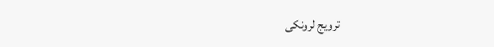ترویج لرونکی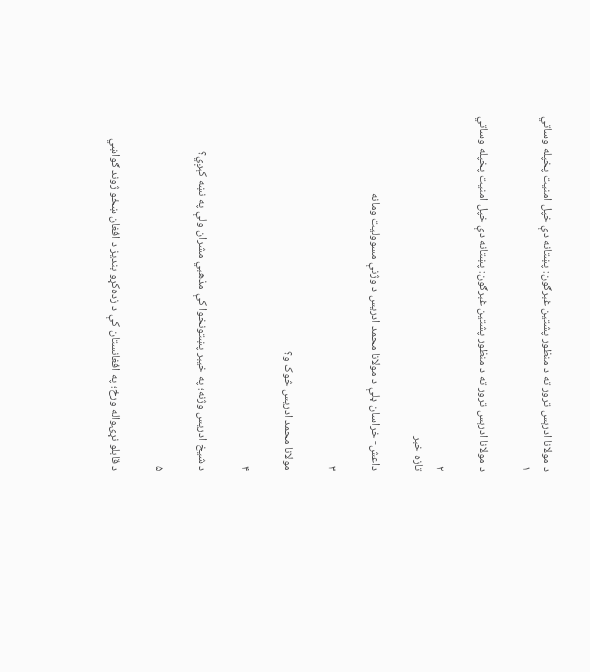د مولانا ادرېس ترور ته د منظور پشتین غبرګون: پښتانه دې خپل امنیت پخپله وساتي
۱

د مولانا ادرېس ترور ته د منظور پشتین غبرګون: پښتانه دې خپل امنیت پخپله وساتي

۲
تازه خبر

داعش- خراسان ډلې د مولانا محمد ادریس د وژنې مسوولیت ومانه

۳

مولانا محمد ادریس څوک و؟

۴

د شیخ ادریس وژنه؛ په خیبر پښتونخوا کې مذهبي مشران ولې په نښه کېږي؟

۵

د قابلو نړۍواله ورځ؛ په افغانستان کې د زده‌کړو بندیز د افغان ښځو ژوند ګواښي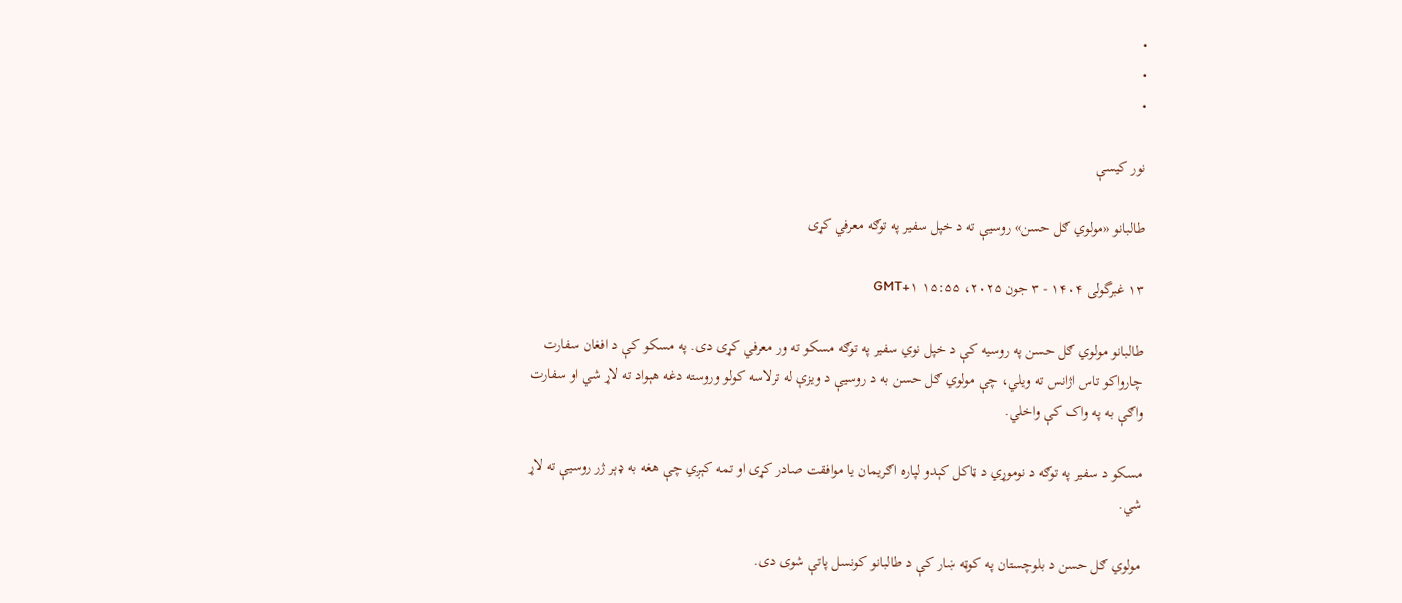•
•
•

نور کیسې

طالبانو «مولوي ګل حسن» روسیې ته د خپل سفیر په توګه معرفي کړی

۱۳ غبرگولی ۱۴۰۴ - ۳ جون ۲۰۲۵، ۱۵:۵۵ GMT+۱

طالبانو مولوي ګل حسن په روسیه کې د خپل نوي سفیر په توګه مسکو ته ور معرفي کړی دی. په مسکو کې د افغان سفارت چارواکو تاس اژانس ته ویلي، چې مولوي ګل حسن به د روسیې د ویزې له ترلاسه کولو وروسته دغه هېواد ته لاړ شي او سفارت واګې به په واک کې واخلي.

مسکو د سفیر په توګه د نوموړي د ټاکل کېدو لپاره اګریمان یا موافقت صادر کړی او تمه کېږي چې هغه به ډېر ژر روسیې ته لاړ شي.

مولوي ګل حسن د بلوچستان په کوټه ښار کې د طالبانو کونسل پاتې شوی دی.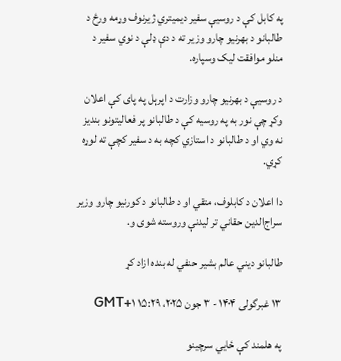په کابل کې د روسیې سفیر دیمیتري ژیرنوف وړمه ورځ د طالبانو د بهرنیو چارو وزیر ته د دې ډلې د نوي سفیر د منلو موافقت لیک وسپاره.

د روسیې د بهرنیو چارو وزارت د اپرېل په پای کې اعلان وکړ چې نور به په روسیه کې د طالبانو پر فعالیتونو بندیز نه وي او د طالبانو د استازي کچه به د سفیر کچې ته لوړه کړي.

دا اعلان د کابلوف، متقي او د طالبانو د کورنیو چارو وزیر سراج‌الدین حقاني تر لیدنې وروسته شوی و.

طالبانو دیني عالم بشیر حنفي له بنده ازاد کړ

۱۳ غبرگولی ۱۴۰۴ - ۳ جون ۲۰۲۵، ۱۵:۲۹ GMT+۱

په هلمند کې ځايي سرچینو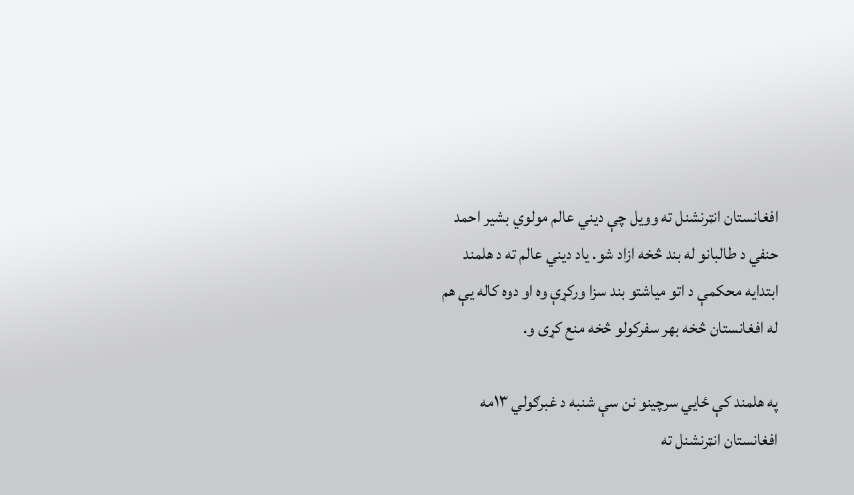افغانستان انټرنشنل ته وویل چې دیني عالم مولوي بشیر احمد حنفي د طالبانو له بند څخه ازاد شو. یاد دیني عالم ته د هلمند ابتدایه محکمې د اتو میاشتو بند سزا ورکړې وه او دوه کاله یې هم له افغانستان څخه بهر سفرکولو څخه منع کړی و.

په هلمند کې ځايي سرچینو نن سې شنبه د غبرګولي ۱۳مه افغانستان انټرنشنل ته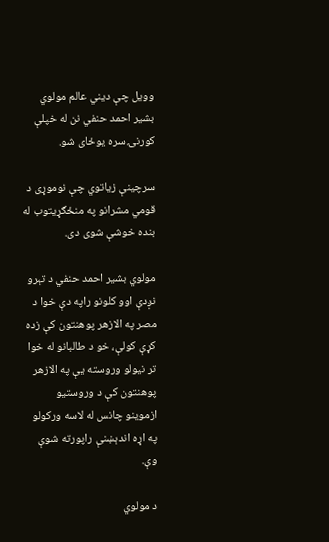وویل چې دیني عالم مولوي بشیر احمد حنفي نن له خپلې کورنۍ سره یوځای شو.

سرچینې زیاتوي چې نوموړی د قومي مشرانو په منځګړیتوب له بنده خوشې شوی دی.

مولوي بشیر احمد حنفي د تېرو نږدې اوو کلونو راپه دې خوا د مصر په الازهر پوهنتون کې زده کړې کولې، خو د طالبانو له خوا تر نیولو وروسته یې په الازهر پوهنتون کې د وروستیو ازموینو چانس له لاسه ورکولو په اړه اندېښنې راپورته شوې وې.

د مولوي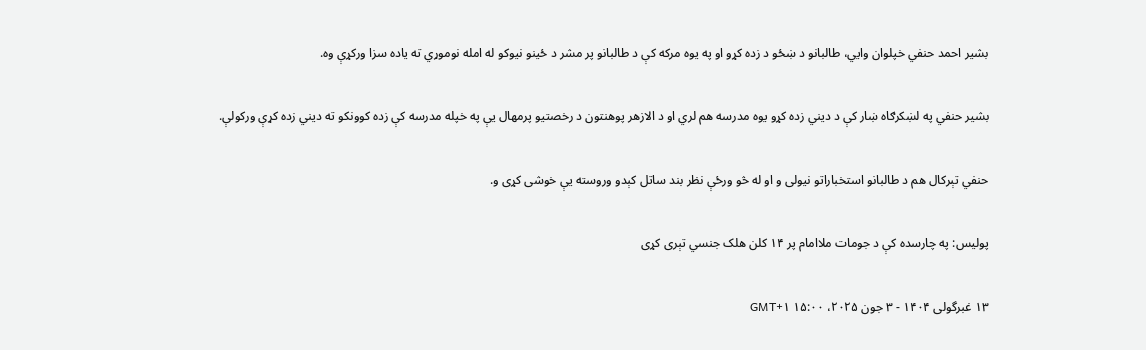بشیر احمد حنفي خپلوان وايي، طالبانو د ښځو د زده کړو او په یوه مرکه کې د طالبانو پر مشر د ځینو نیوکو له امله نوموړي ته یاده سزا ورکړې وه.

بشیر حنفي په لښکرګاه ښار کې د دیني زده کړو یوه مدرسه هم لري او د الازهر پوهنتون د رخصتیو پرمهال یې په خپله مدرسه کې زده کوونکو ته دیني زده کړې ورکولې.

حنفي تېرکال هم د طالبانو استخباراتو نیولی و او له څو ورځې نظر بند ساتل کېدو وروسته یې خوشی کړی و.

پولیس: په چارسده کې د جومات ملاامام پر ۱۴ کلن هلک جنسي تېری کړی

۱۳ غبرگولی ۱۴۰۴ - ۳ جون ۲۰۲۵، ۱۵:۰۰ GMT+۱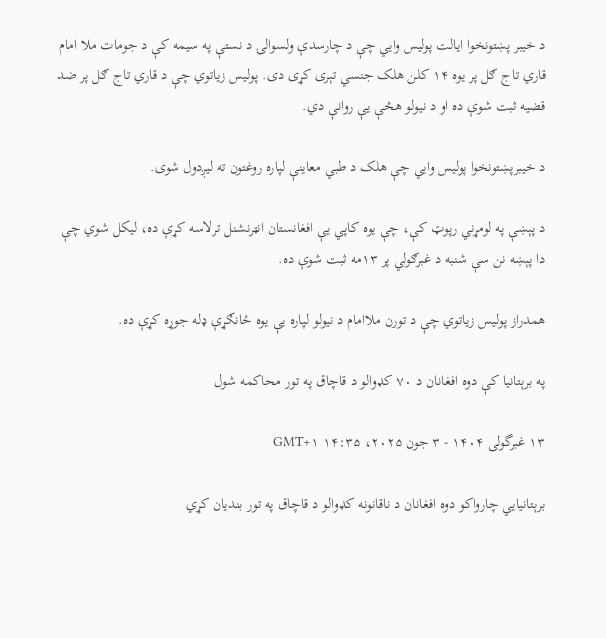د خیبر پښتونخوا ایالت پولیس وايي چې د چارسدې ولسوالۍ د نستې په سیمه کې د جومات ملا امام قاري تاج ګل پر یوه ۱۴ کلن هلک جنسي تېری کړی دی. پولیس زیاتوي چې د قاري تاج ګل پر ضد قضیه ثبت شوې ده او د نیولو هڅې یې روانې دي.

د خیبرپښتونخوا پولیس وايي چې هلک د طبي معاینې لپاره روغتون ته لیږدول شوی.

د پېښې په لومړني رپوټ کې، چې یوه کاپي یې افغانستان انټرنشنل ترلاسه کړې ده، لیکل شوي چې دا پېښه نن سې شنبه د غبرګولي پر ۱۳مه ثبت شوې ده.

همدراز پولیس زیاتوي چې د تورن ملاامام د نیولو لپاره یې یوه ځانګړې ډله جوړه کړې ده.

په برېتانیا کې دوه افغانان د ۷۰ کډوالو د قاچاق په تور محاکمه شول

۱۳ غبرگولی ۱۴۰۴ - ۳ جون ۲۰۲۵، ۱۴:۳۵ GMT+۱

برېتانیایي چارواکو دوه افغانان د ناقانونه کډوالو د قاچاق په تور بندیان کړي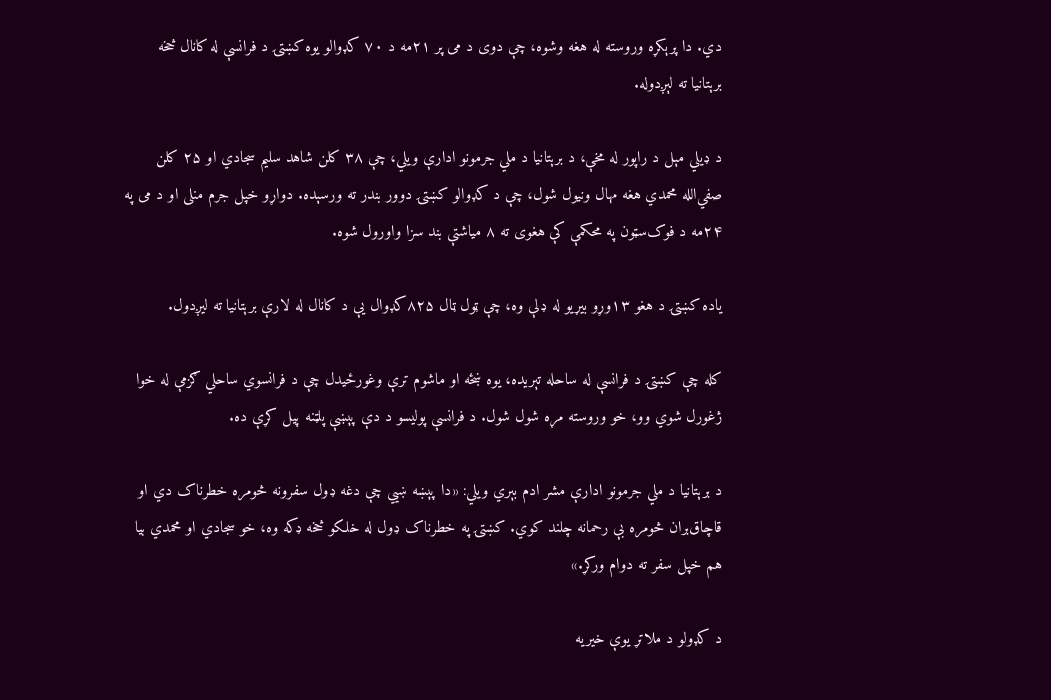دي. دا پرېکړه وروسته له هغه وشوه، چې دوی د می پر ۲۱مه د ۷۰ کډوالو یوه کښتۍ د فرانسې له کانال څخه برېتانیا ته لېږدوله.

د ډیلي مېل د راپور له مخې، د برېتانیا د ملي جرمونو ادارې ویلي، چې ۳۸ کلن شاهد سلیم سجادي او ۲۵ کلن صفي‌الله محمدي هغه مهال ونیول شول، چې د کډوالو کښتۍ دوور بندر ته ورسېده. دواړو خپل جرم منلی او د می په ۲۴مه د فوک‌سټون په محکمې کې هغوی ته ۸ میاشتې بند سزا واورول شوه.

یاده کښتۍ د هغو ۱۳وړو بیړیو له ډلې وه، چې ټول ټال ۸۲۵کډوال یې د کانال له لارې برېتانیا ته لیږدول.

کله چې کښتۍ د فرانسې له ساحله تېریده، یوه ښځه او ماشوم ترې وغورځیدل چې د فرانسوي ساحلي ګزمې له خوا ژغورل شوي وو، خو وروسته مړه شول شول. د فرانسې پولیسو د دې پېښې پلټنه پیل کړې ده.

د برېتانیا د ملي جرمونو ادارې مشر ادم بېري ویلي: «دا پېښه ښيي چې دغه ډول سفرونه څومره خطرناک دي او قاچاق‌بران څومره بې رحمانه چلند کوي. کښتۍ په خطرناک ډول له خلکو څخه ډکه وه، خو سجادي او محمدي بیا هم خپل سفر ته دوام ورکړ.»

د کډولو د ملاتړ یوې خیریه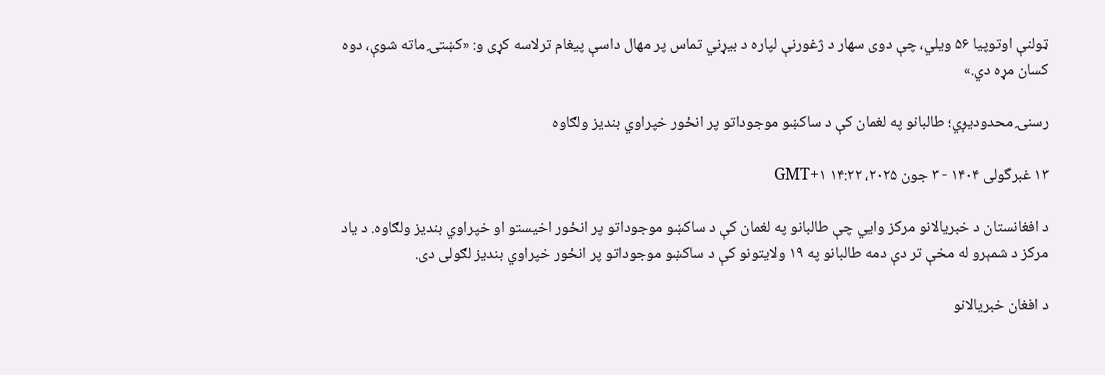ټولنې اوتوپیا ۵۶ ویلي، چې دوی سهار د ژغورنې لپاره د بیړني تماس پر مهال داسې پیغام ترلاسه کړی و: «کښتۍ ماته شوې، دوه کسان مړه دي.»

رسنۍ محدودیږي؛ طالبانو په لغمان کې د ساکښو موجوداتو پر انځور خپراوي بندیز ولګاوه

۱۳ غبرگولی ۱۴۰۴ - ۳ جون ۲۰۲۵، ۱۴:۲۲ GMT+۱

د افغانستان د خبریالانو مرکز وايي چې طالبانو په لغمان کې د ساکښو موجوداتو پر انځور اخیستو او خپراوي بندیز ولګاوه. د یاد مرکز د شمېرو له مخې تر دې دمه طالبانو په ۱۹ ولایتونو کې د ساکښو موجوداتو پر انځور خپراوي بندیز لګولی دی.

د افغان خبریالانو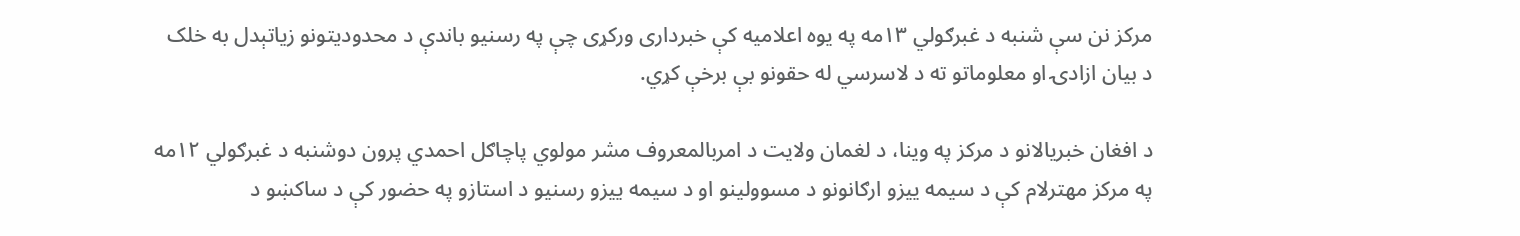مرکز نن سې شنبه د غبرګولي ۱۳مه په یوه اعلامیه کې خبرداری ورکړی چې په رسنیو باندې د محدودیتونو زیاتېدل به خلک د بیان ازادۍ او معلوماتو ته د لاسرسي له حقونو بې برخې کړي.

د افغان خبریالانو د مرکز په وینا، د لغمان ولایت د امربالمعروف مشر مولوي پاچاګل احمدي پرون دوشنبه د غبرګولي ۱۲مه په مرکز مهترلام کې د سیمه ییزو ارګانونو د مسوولینو او د سیمه ییزو رسنیو د استازو په حضور کې د ساکښو د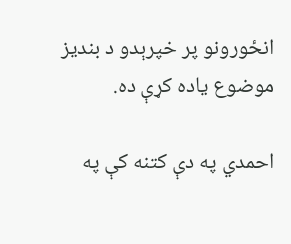انځورونو پر خپرېدو د بندیز موضوع یاده کړې ده.

احمدي په دې کتنه کې په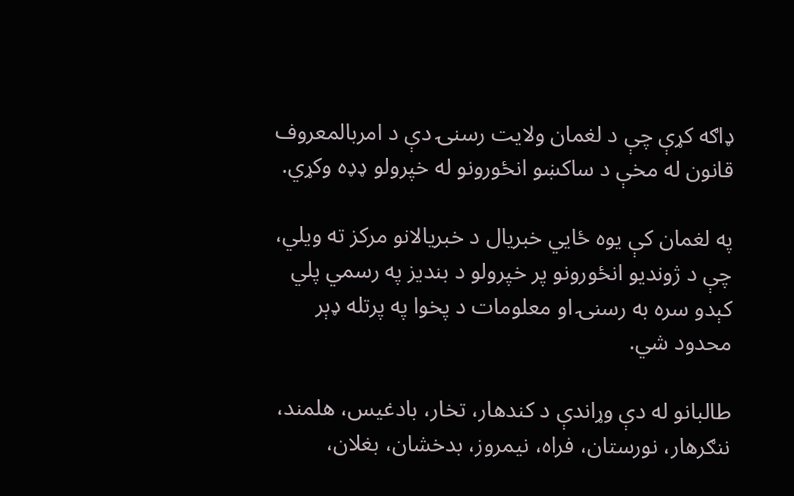ډاګه کړې چې د لغمان ولايت رسنۍ دې د امربالمعروف قانون له مخې د ساکښو انځورونو له خپرولو ډډه وکړي.

په لغمان کې يوه ځايي خبريال د خبريالانو مرکز ته ویلي، چې د ژونديو انځورونو پر خپرولو د بنديز په رسمي پلي کېدو سره به رسنۍ او معلومات د پخوا په پرتله ډېر محدود شي.

طالبانو له دې وړاندې د کندهار، تخار، بادغیس، هلمند، ننګرهار، نورستان، فراه، نیمروز، بدخشان، بغلان،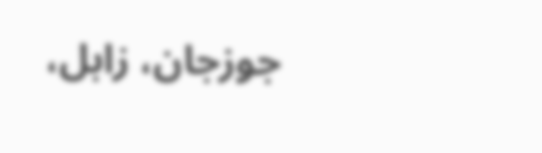جوزجان، زابل،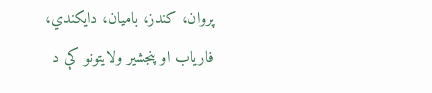پروان، کندز، بامیان، دایکندي، فاریاب او پنجشیر ولایتونو کې د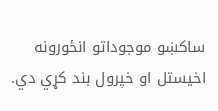ساکښو موجوداتو انځورونه اخیستل او خپرول بند کړي دي.